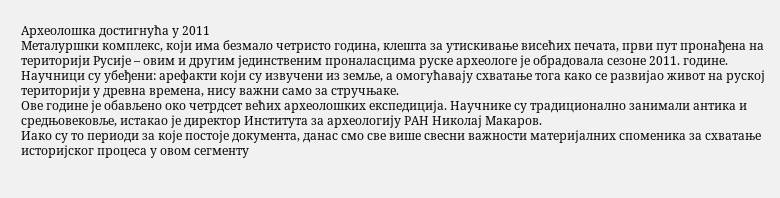Археолошка достигнућа у 2011
Металуршки комплекс, који има безмало четристо година, клешта за утискивање висећих печата, први пут пронађена на територији Русије – овим и другим јединственим проналасцима руске археологе је обрадовала сезоне 2011. године. Научници су убеђени: арефакти који су извучени из земље, а омогућавају схватање тога како се развијао живот на руској територији у древна времена, нису важни само за стручњаке.
Ове године је обављено око четрдсет већих археолошких експедиција. Научнике су традиционално занимали антика и средњовековље, истакао је директор Института за археологију РАН Николај Макаров.
Иако су то периоди за које постоје документа, данас смо све више свесни важности материјалних споменика за схватање историјског процеса у овом сегменту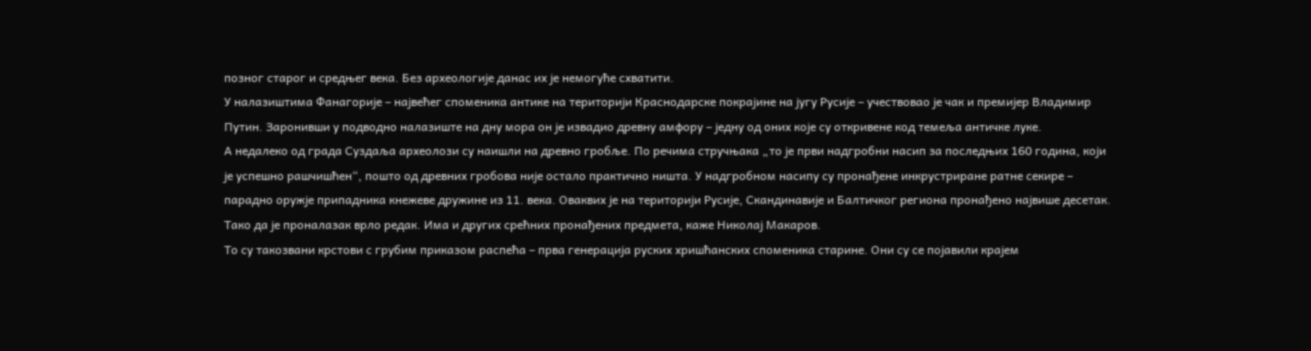позног старог и средњег века. Без археологије данас их је немогуће схватити.
У налазиштима Фанагорије – највећег споменика антике на територији Краснодарске покрајине на југу Русије – учествовао је чак и премијер Владимир Путин. Заронивши у подводно налазиште на дну мора он је извадио древну амфору – једну од оних које су откривене код темеља античке луке.
А недалеко од града Суздаља археолози су наишли на древно гробље. По речима стручњака „то је први надгробни насип за последњих 160 година, који је успешно рашчишћен“, пошто од древних гробова није остало практично ништа. У надгробном насипу су пронађене инкрустриране ратне секире – парадно оружје припадника кнежеве дружине из 11. века. Оваквих је на територији Русије, Скандинавије и Балтичког региона пронађено највише десетак. Тако да је проналазак врло редак. Има и других срећних пронађених предмета, каже Николај Макаров.
То су такозвани крстови с грубим приказом распећа – прва генерација руских хришћанских споменика старине. Они су се појавили крајем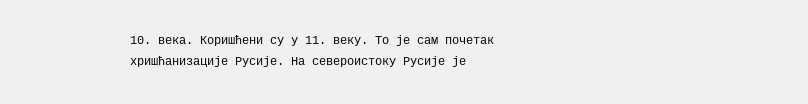10. века. Коришћени су у 11. веку. То је сам почетак хришћанизације Русије. На североистоку Русије је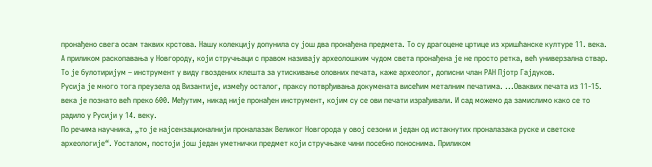пронађено свега осам таквих крстова. Нашу колекцију допунила су још два пронађена предмета. То су драгоцене цртице из хришћанске културе 11. века.
А приликом раскопавања у Новгороду, који стручњаци с правом називају археолошким чудом света пронађена је не просто ретка, већ универзална ствар. То је булотиријум – инструмент у виду гвоздених клешта за утискивање оловних печата, каже археолог, дописни члан РАН Пјотр Гајдуков.
Русија је много тога преузела од Византије, између осталог, праксу потврђивања докумената висећим металним печатима. ...Оваквих печата из 11-15. века је познато већ преко 600. Међутим, никад није пронађен инструмент, којим су се ови печати израђивали. И сад можемо да замислимо како се то радило у Русији у 14. веку.
По речима научника, „то је најсензационалнији проналазак Великог Новгорода у овој сезони и један од истакнутих проналазака руске и светске археологије“. Уосталом, постоји још један уметнички предмет који стручњаке чини посебно поноснима. Приликом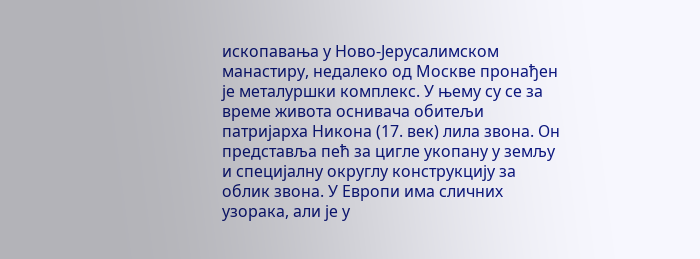ископавања у Ново-Јерусалимском манастиру, недалеко од Москве пронађен је металуршки комплекс. У њему су се за време живота оснивача обитељи патријарха Никона (17. век) лила звона. Он представља пећ за цигле укопану у земљу и специјалну округлу конструкцију за облик звона. У Европи има сличних узорака, али је у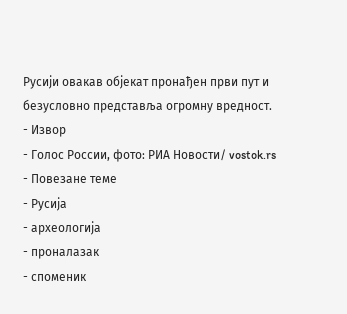Русији овакав објекат пронађен први пут и безусловно представља огромну вредност.
- Извор
- Голос России, фото: РИА Новости/ vostok.rs
- Повезане теме
- Русија
- археологија
- проналазак
- споменик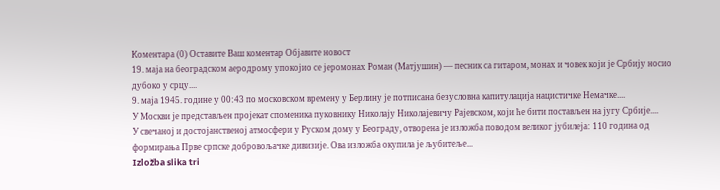Коментара (0) Оставите Ваш коментар Објавите новост
19. маја на београдском аеродрому упокојио се јеромонах Роман (Матјушин) — песник са гитаром, монах и човек који је Србију носио дубоко у срцу....
9. маја 1945. године у 00:43 по московском времену у Берлину је потписана безусловна капитулација нацистичке Немачке....
У Москви је представљен пројекат споменика пуковнику Николају Николајевичу Рајевском, који ће бити постављен на југу Србије....
У свечаној и достојанственој атмосфери у Руском дому у Београду, отворена је изложба поводом великог јубилеја: 110 година од формирања Прве српске добровољачке дивизије. Ова изложба окупила је љубитеље...
Izložba slika tri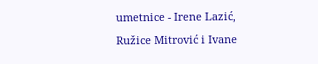umetnice - Irene Lazić, Ružice Mitrović i Ivane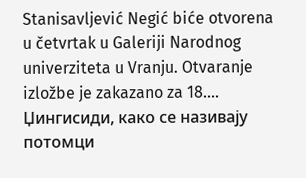Stanisavljević Negić biće otvorena u četvrtak u Galeriji Narodnog univerziteta u Vranju. Otvaranje izložbe je zakazano za 18....
Џингисиди, како се називају потомци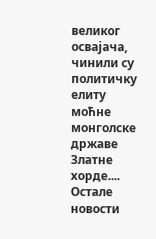великог освајача, чинили су политичку елиту моћне монголске државе Златне хорде....
Остале новости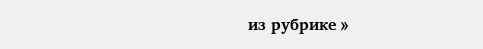из рубрике »